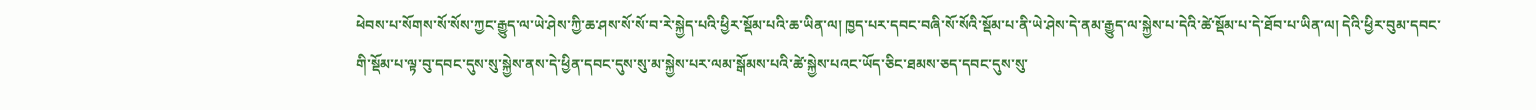ཕེབས་པ་སོགས་སོ་སོས་ཀྱང་རྒྱུད་ལ་ཡེ་ཤེས་ཀྱི་ཆ་ཤས་སོ་སོ་བ་རེ་སྐྱེད་པའི་ཕྱིར་སྡོམ་པའི་ཆ་ཡིན་ལ། ཁྱད་པར་དབང་བཞི་སོ་སོའི་སྡོམ་པ་ནི་ཡེ་ཤེས་དེ་ནམ་རྒྱུད་ལ་སྐྱེས་པ་དེའི་ཚེ་སྡོམ་པ་དེ་ཐོབ་པ་ཡིན་ལ། དེའི་ཕྱིར་བུམ་དབང་གི་སྡོམ་པ་ལྟ་བུ་དབང་དུས་སུ་སྐྱེས་ནས་དེ་ཕྱིན་དབང་དུས་སུ་མ་སྐྱེས་པར་ལམ་སྒོམས་པའི་ཚེ་སྐྱེས་པའང་ཡོད་ཅིང་ཐམས་ཅད་དབང་དུས་སུ་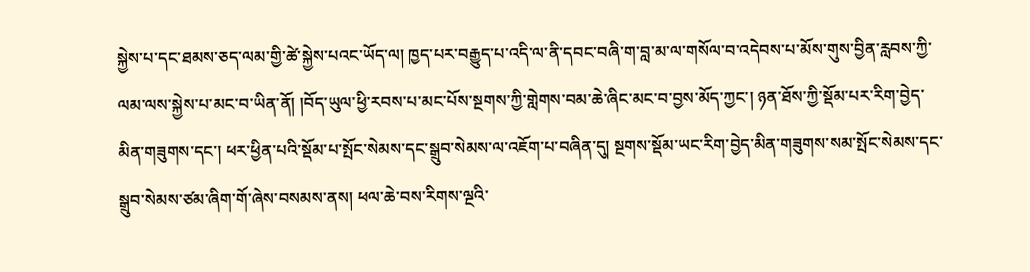སྐྱེས་པ་དང་ཐམས་ཅད་ལམ་གྱི་ཚེ་སྐྱེས་པའང་ཡོད་ལ། ཁྱད་པར་བརྒྱུད་པ་འདི་ལ་ནི་དབང་བཞི་ག་བླ་མ་ལ་གསོལ་བ་འདེབས་པ་མོས་གུས་བྱིན་རླབས་ཀྱི་ལམ་ལས་སྐྱེས་པ་མང་བ་ཡིན་ནོ། །བོད་ཡུལ་ཕྱི་རབས་པ་མང་པོས་སྔགས་ཀྱི་གླེགས་བམ་ཆེ་ཞིང་མང་བ་བྱས་མོད་ཀྱང་། ཉན་ཐོས་ཀྱི་སྡོམ་པར་རིག་བྱེད་མིན་གཟུགས་དང་། ཕར་ཕྱིན་པའི་སྡོམ་པ་སྤོང་སེམས་དང་སྒྲུབ་སེམས་ལ་འཇོག་པ་བཞིན་དུ། སྔགས་སྡོམ་ཡང་རིག་བྱེད་མིན་གཟུགས་སམ་སྤོང་སེམས་དང་སྒྲུབ་སེམས་ཙམ་ཞིག་གོ་ཞེས་བསམས་ནས། ཕལ་ཆེ་བས་རིགས་ལྔའི་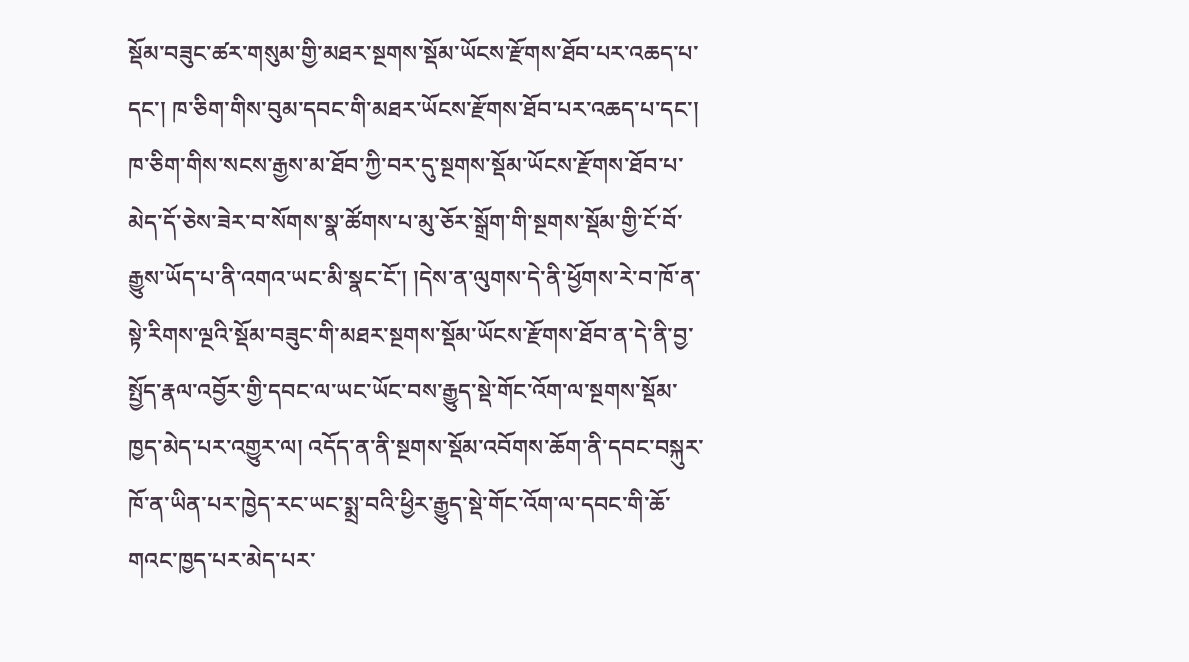སྡོམ་བཟུང་ཚར་གསུམ་གྱི་མཐར་སྔགས་སྡོམ་ཡོངས་རྫོགས་ཐོབ་པར་འཆད་པ་དང་། ཁ་ཅིག་གིས་བུམ་དབང་གི་མཐར་ཡོངས་རྫོགས་ཐོབ་པར་འཆད་པ་དང་། ཁ་ཅིག་གིས་སངས་རྒྱས་མ་ཐོབ་ཀྱི་བར་དུ་སྔགས་སྡོམ་ཡོངས་རྫོགས་ཐོབ་པ་མེད་དོ་ཅེས་ཟེར་བ་སོགས་སྣ་ཚོགས་པ་མུ་ཅོར་སྒྲོག་གི་སྔགས་སྡོམ་གྱི་ངོ་བོ་རྒྱུས་ཡོད་པ་ནི་འགའ་ཡང་མི་སྣང་ངོ་། །དེས་ན་ལུགས་དེ་ནི་ཕྱོགས་རེ་བ་ཁོ་ན་སྟེ་རིགས་ལྔའི་སྡོམ་བཟུང་གི་མཐར་སྔགས་སྡོམ་ཡོངས་རྫོགས་ཐོབ་ན་དེ་ནི་བྱ་སྤྱོད་རྣལ་འབྱོར་གྱི་དབང་ལ་ཡང་ཡོང་བས་རྒྱུད་སྡེ་གོང་འོག་ལ་སྔགས་སྡོམ་ཁྱད་མེད་པར་འགྱུར་ལ། འདོད་ན་ནི་སྔགས་སྡོམ་འབོགས་ཆོག་ནི་དབང་བསྐུར་ཁོ་ན་ཡིན་པར་ཁྱེད་རང་ཡང་སྨྲ་བའི་ཕྱིར་རྒྱུད་སྡེ་གོང་འོག་ལ་དབང་གི་ཆོ་གའང་ཁྱད་པར་མེད་པར་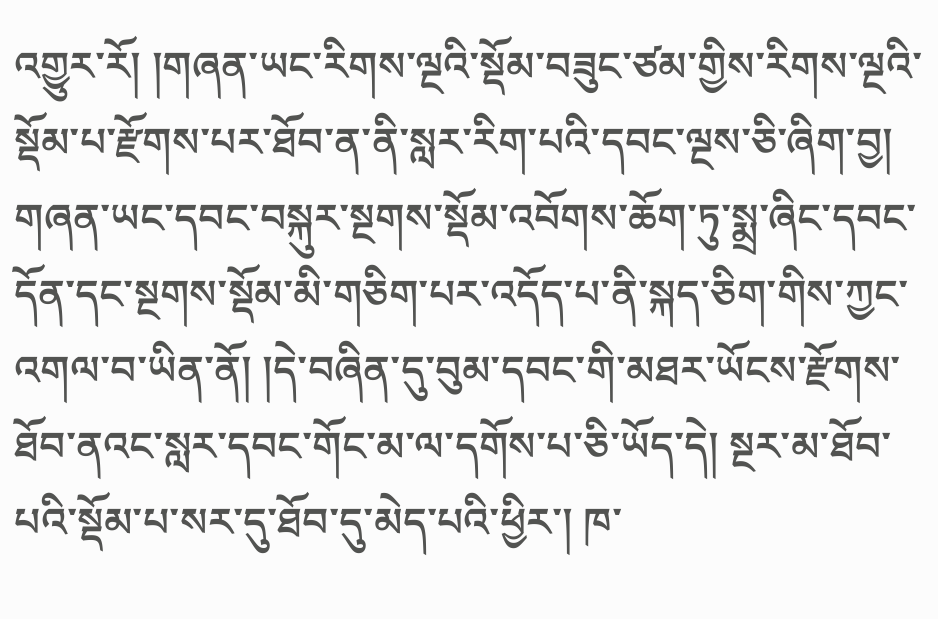འགྱུར་རོ། །གཞན་ཡང་རིགས་ལྔའི་སྡོམ་བཟུང་ཙམ་གྱིས་རིགས་ལྔའི་སྡོམ་པ་རྫོགས་པར་ཐོབ་ན་ནི་སླར་རིག་པའི་དབང་ལྔས་ཅི་ཞིག་བྱ། གཞན་ཡང་དབང་བསྐུར་སྔགས་སྡོམ་འབོགས་ཆོག་ཏུ་སྨྲ་ཞིང་དབང་དོན་དང་སྔགས་སྡོམ་མི་གཅིག་པར་འདོད་པ་ནི་སྐད་ཅིག་གིས་ཀྱང་འགལ་བ་ཡིན་ནོ། །དེ་བཞིན་དུ་བུམ་དབང་གི་མཐར་ཡོངས་རྫོགས་ཐོབ་ནའང་སླར་དབང་གོང་མ་ལ་དགོས་པ་ཅི་ཡོད་དེ། སྔར་མ་ཐོབ་པའི་སྡོམ་པ་སར་དུ་ཐོབ་དུ་མེད་པའི་ཕྱིར་། ཁ་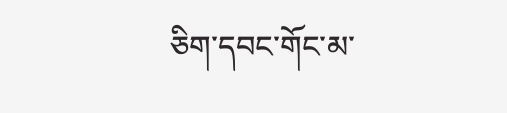ཅིག་དབང་གོང་མ་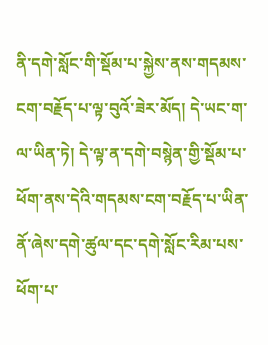ནི་དགེ་སློང་གི་སྡོམ་པ་སྐྱེས་ནས་གདམས་ངག་བརྗོད་པ་ལྟ་བུའོ་ཟེར་མོད། དེ་ཡང་ག་ལ་ཡིན་ཏེ། དེ་ལྟ་ན་དགེ་བསྙེན་གྱི་སྡོམ་པ་ཕོག་ནས་དེའི་གདམས་ངག་བརྗོད་པ་ཡིན་ནོ་ཞེས་དགེ་ཚུལ་དང་དགེ་སློང་རིམ་པས་ཕོག་པ་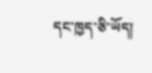དང་ཁྱད་ཅི་ཡོད།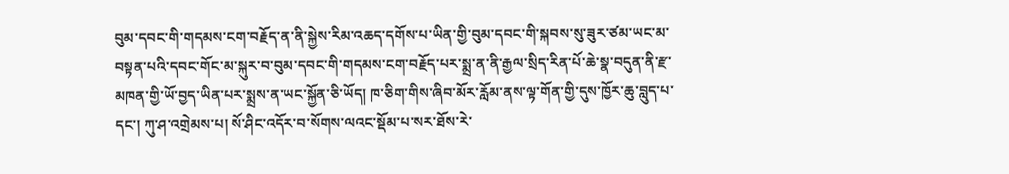བུམ་དབང་གི་གདམས་ངག་བརྗོད་ན་ནི་སྐྱེས་རིམ་འཆད་དགོས་པ་ཡིན་གྱི་བུམ་དབང་གི་སྐབས་སུ་ཟུར་ཙམ་ཡང་མ་བསྟན་པའི་དབང་གོང་མ་སྐུར་བ་བུམ་དབང་གི་གདམས་ངག་བརྗོད་པར་སྨྲ་ན་ནི་རྒྱལ་སྲིད་རིན་པོ་ཆེ་སྣ་བདུན་ནི་རྫ་མཁན་གྱི་ཡོ་བྱད་ཡིན་པར་སྨྲས་ན་ཡང་སྐྱོན་ཅི་ཡོད། ཁ་ཅིག་གིས་ཞིབ་མོར་རློམ་ནས་ལྟ་གོན་གྱི་དུས་ཁྱོར་ཆུ་བླུད་པ་དང་། ཀུ་ཤ་འགྲེམས་པ། སོ་ཤིང་འདོར་བ་སོགས་ལའང་སྡོམ་པ་སར་ཐོས་རེ་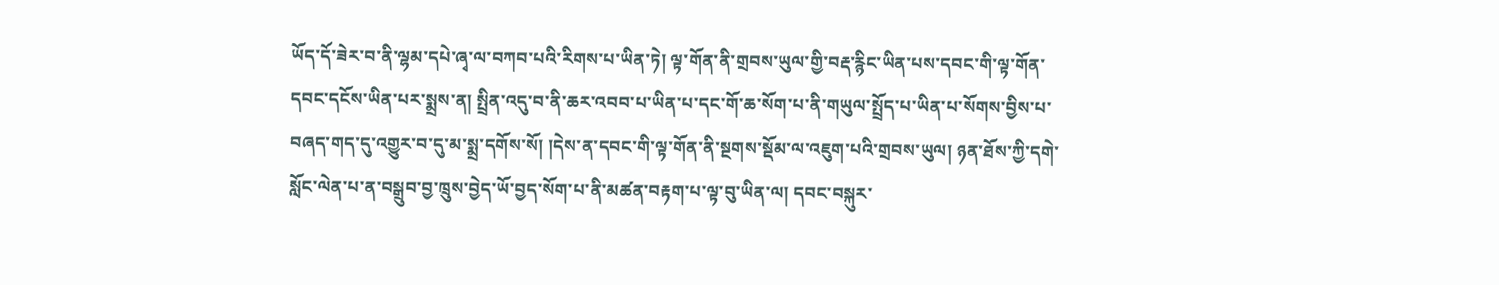ཡོད་དོ་ཟེར་བ་ནི་ལྷམ་དཔེ་ཞྭ་ལ་བཀབ་པའི་རིགས་པ་ཡིན་ཏེ། ལྟ་གོན་ནི་གྲབས་ཡུལ་གྱི་བརྡ་རྙིང་ཡིན་པས་དབང་གི་ལྟ་གོན་དབང་དངོས་ཡིན་པར་སྨྲས་ན། སྤྲིན་འདུ་བ་ནི་ཆར་འབབ་པ་ཡིན་པ་དང་གོ་ཆ་སོག་པ་ནི་གཡུལ་སྤྲོད་པ་ཡིན་པ་སོགས་བྱིས་པ་བཞད་གད་དུ་འགྱུར་བ་དུ་མ་སྨྲ་དགོས་སོ། །དེས་ན་དབང་གི་ལྟ་གོན་ནི་སྔགས་སྡོམ་ལ་འཇུག་པའི་གྲབས་ཡུལ། ཉན་ཐོས་ཀྱི་དགེ་སློང་ལེན་པ་ན་བསྒྲུབ་བྱ་ཁྲུས་བྱེད་ཡོ་བྱད་སོག་པ་ནི་མཚན་བརྟག་པ་ལྟ་བུ་ཡིན་ལ། དབང་བསྐུར་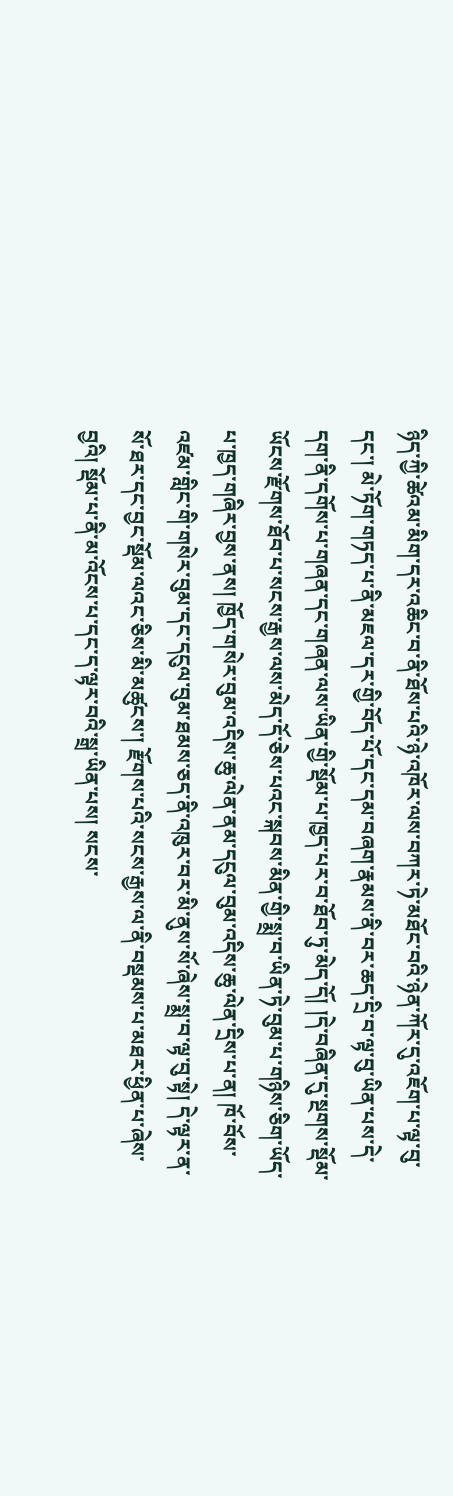ཉིད་ཀྱི་ཚེའམ་མིག་དར་འཆིང་བ་ནི་ཐོས་པའི་ཉེ་འཁོར་ལས་བཀར་ཏེ་མཐོང་བའི་ཉེན་ཀོར་དུ་འཇོག་པ་ལྟ་བུ་དང་། མེ་ཏོག་གཏད་པ་ནི་མཇལ་དར་གྱི་བོད་པོ་དང་དམ་བཞག་རྣམས་ནི་བར་ཆད་དྲི་བ་ལྟ་བུ་ཡིན་པས་དེ་དག་ནི་དགོས་པ་གཞན་དང་གཞན་ལས་ཡིན་གྱི་སྡོམ་པ་ཁྱད་པར་བ་ཐོབ་ཏུ་མེད་དོ། །དེ་བཞིན་དུ་སྔགས་སྡོམ་ཡོངས་རྫོགས་ཐོབ་པ་སངས་རྒྱས་ལས་མེད་དོ་ཅེས་པའང་སྐབས་མིན་གྱི་སྨྲ་བ་ཡིན་ཏེ་བུམ་པ་གཉིས་ཅིག་ཡོད་པ་ཁྱད་གཞིར་བྱས་ནས། ཁྱོད་གསེར་བུམ་འདིས་ཆུ་ལེན་ནམ་དངུལ་བུམ་འདིས་ཆུ་ལེན་དྲིས་པ་ན། ཁོ་བོས་འཛམ་གླིང་གི་གསེར་བུམ་དང་དངུལ་བུམ་ཐམས་ཅད་ནི་འཁུར་བར་མི་ནུས་སོ་ཞེས་སྨྲ་བ་ལྟ་བུ་སྟེ། དེ་ལྟར་ན་སོ་ཐར་དང་བྱང་སྡོམ་ལའང་ཅིས་མི་མཚུངས་། རྫོགས་པའི་སངས་རྒྱས་ལ་ནི་བསྡམས་པ་མཐར་ཕྱིན་པ་ཞེས་བྱའི། སྡོམ་པ་ནི་མ་འོངས་པ་དང་ད་ལྟར་བའི་སྒྲ་ཡིན་པས། སངས་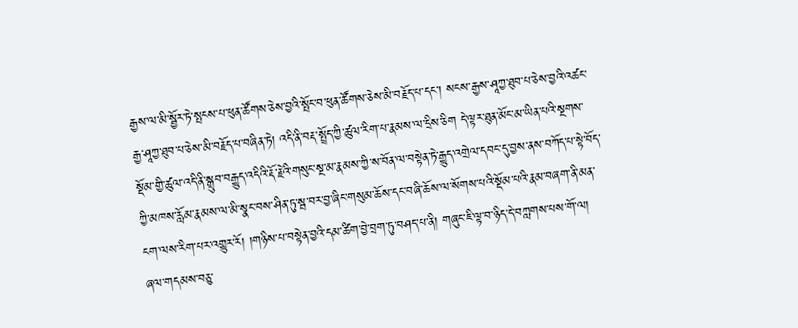རྒྱས་ལ་མི་སྦྱོར་ཏེ་སྤངས་པ་ཕུན་ཚོགས་ཅེས་བྱའི་སྤོང་བ་ཕུན་ཚོགས་ཅེས་མི་བརྗོད་པ་དང་། སངས་རྒྱས་ཤཱཀྱ་ཐུབ་པ་ཅེས་བྱའི་འཚང་རྒྱ་ཤཱཀྱ་ཐུབ་པ་ཅེས་མི་བརྗོད་པ་བཞིན་ཏེ། འདི་ནི་བརྡ་སྤྲོད་ཀྱི་ཚུལ་རིག་པ་རྣམས་ལ་དྲིས་ཅིག དེ་ལྟར་ཐུན་མོང་མ་ཡིན་པའི་སྔགས་སྡོམ་གྱི་ཚུལ་འདི་ནི་སྒྲུབ་བརྒྱུད་འདིའི་རྡོ་རྗེའི་གསུང་སྔ་མ་རྣམས་ཀྱི་ས་བོན་ལ་བསྟེན་ཏེ་རྒྱུད་འགྲེལ་དབང་དུ་བྱས་ནས་བཀོད་པ་སྟེ་བོད་ཀྱི་མཁས་རློམ་རྣམས་ལ་མི་སྣང་བས་ཤིན་ཏུ་སྦ་བར་བྱ་ཞིང་གསུམ་ཆོས་དང་བཞི་ཆོས་ལ་སོགས་པའི་སྡོམ་པའི་རྣམ་བཞག་ནི་མན་ངག་ལས་རིག་པར་འགྱུར་རོ། །གཉིས་པ་བསྟེན་བྱའི་དམ་ཚིག་བྱེ་བྲག་ཏུ་བཤད་པ་ནི། གཞུང་ཇི་ལྟ་བ་ཉིད་དེ་བཀླགས་པས་གོ་ལ། ཞལ་གདམས་བཅུ་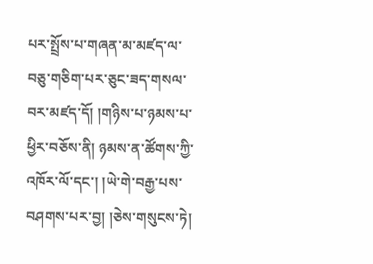པར་སྤྲོས་པ་གཞན་མ་མཛད་ལ་བཅུ་གཅིག་པར་ཅུང་ཟད་གསལ་བར་མཛད་དོ། །གཉིས་པ་ཉམས་པ་ཕྱིར་བཅོས་ནི། ཉམས་ན་ཚོགས་ཀྱི་འཁོར་ལོ་དང་། །ཡེ་གེ་བརྒྱ་པས་བཤགས་པར་བྱ། །ཅེས་གསུངས་ཏེ།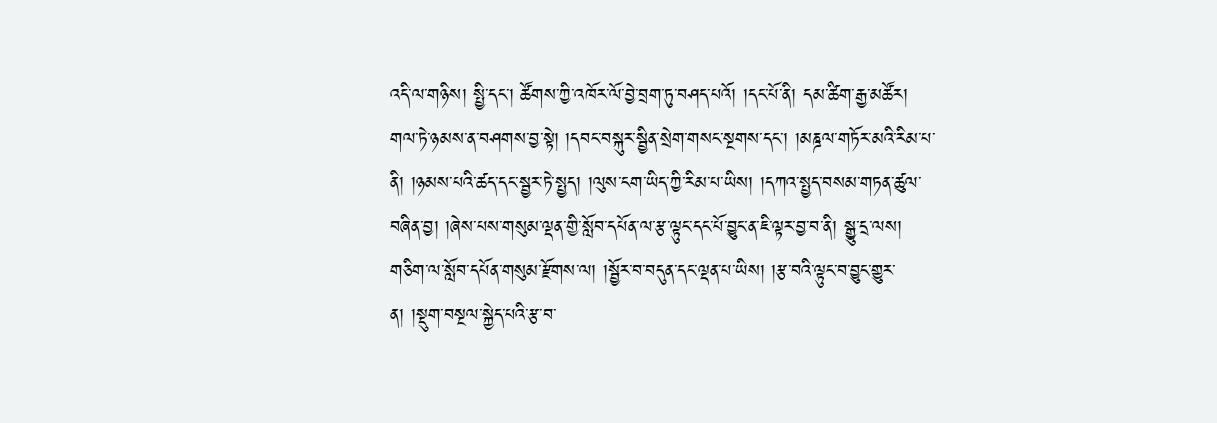འདི་ལ་གཉིས། སྤྱི་དང་། ཚོགས་ཀྱི་འཁོར་ལོ་བྱེ་བྲག་ཏུ་བཤད་པའོ། །དང་པོ་ནི། དམ་ཚིག་རྒྱ་མཚོར། གལ་ཏེ་ཉམས་ན་བཤགས་བྱ་སྟེ། །དབང་བསྐུར་སྦྱིན་སྲེག་གསང་སྔགས་དང་། །མཎྜལ་གཏོར་མའི་རིམ་པ་ནི། །ཉམས་པའི་ཚད་དང་སྦྱར་ཏེ་སྤྱད། །ལུས་ངག་ཡིད་ཀྱི་རིམ་པ་ཡིས། །དཀའ་སྤྱད་བསམ་གཏན་ཚུལ་བཞིན་བྱ། །ཞེས་པས་གསུམ་ལྡན་གྱི་སློབ་དཔོན་ལ་རྩ་ལྟུང་དང་པོ་བྱུང་ན་ཇི་ལྟར་བྱ་བ་ནི། སྒྱུ་དྲ་ལས། གཅིག་ལ་སློབ་དཔོན་གསུམ་རྫོགས་ལ། །སྦྱོར་བ་བདུན་དང་ལྡན་པ་ཡིས། །རྩ་བའི་ལྟུང་བ་བྱུང་གྱུར་ན། །སྡུག་བསྔལ་སྐྱེད་པའི་རྩ་བ་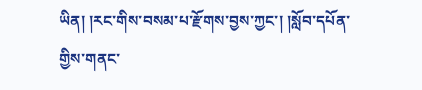ཡིན། །རང་གིས་བསམ་པ་རྫོགས་བྱས་ཀྱང་། །སློབ་དཔོན་གྱིས་གནང་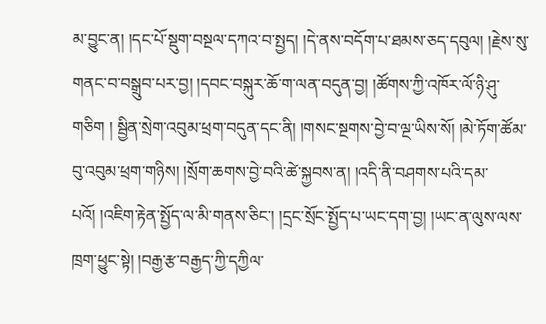མ་བྱུང་ན། །དང་པོ་སྡུག་བསྔལ་དཀའ་བ་སྤྱད། །དེ་ནས་བདོག་པ་ཐམས་ཅད་དབུལ། །རྗེས་སུ་གནང་བ་བསྒྲུབ་པར་བྱ། །དབང་བསྐུར་ཆོ་ག་ལན་བདུན་བྱ། །ཚོགས་ཀྱི་འཁོར་ལོ་ཉི་ཤུ་གཅིག ། སྦྱིན་སྲེག་འབུམ་ཕྲག་བདུན་དང་ནི། །གསང་སྔགས་བྱེ་བ་ལྔ་ཡིས་སོ། །མེ་ཏོག་ཚོམ་བུ་འབུམ་ཕྲག་གཉིས། །སྲོག་ཆགས་བྱེ་བའི་ཚེ་སྐྱབས་ན། །འདི་ནི་བཤགས་པའི་དམ་པའོ། །འཇིག་རྟེན་སྤྱོད་ལ་མི་གནས་ཅིང་། །དྲང་སྲོང་སྤྱོད་པ་ཡང་དག་བྱ། །ཡང་ན་ལུས་ལས་ཁྲག་ཕྱུང་སྟེ། །བརྒྱ་རྩ་བརྒྱད་ཀྱི་དཀྱིལ་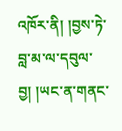འཁོར་ནི། །བྱས་ཏེ་བླ་མ་ལ་དབུལ་བྱ། །ཡང་ན་གནང་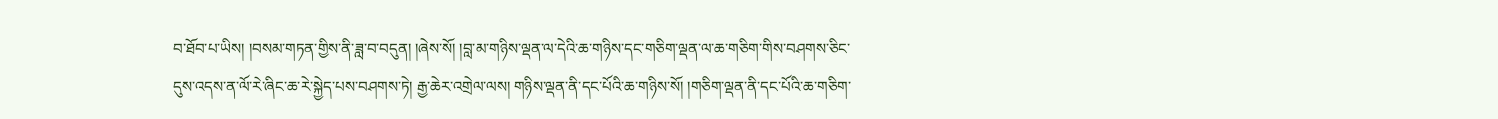བ་ཐོབ་པ་ཡིས། །བསམ་གཏན་གྱིས་ནི་ཟླ་བ་བདུན། །ཞེས་སོ། །བླ་མ་གཉིས་ལྡན་ལ་དེའི་ཆ་གཉིས་དང་གཅིག་ལྡན་ལ་ཆ་གཅིག་གིས་བཤགས་ཅིང་དུས་འདས་ན་ལོ་རེ་ཞིང་ཆ་རེ་སྐྱེད་པས་བཤགས་ཏེ། རྒྱ་ཆེར་འགྲེལ་ལས། གཉིས་ལྡན་ནི་དང་པོའི་ཆ་གཉིས་སོ། །གཅིག་ལྡན་ནི་དང་པོའི་ཆ་གཅིག་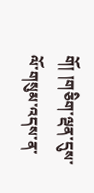གོ། །གཅིག་ལྡན་དུས་ལོ་གསུམ་འདས་ན་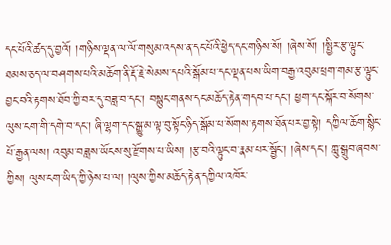དང་པོའི་ཚད་དུ་བྱའོ། །གཉིས་ལྡན་ལ་ལོ་གསུམ་འདས་ན་དང་པོའི་ཕྱེད་དང་གཉིས་སོ། །ཞེས་སོ། །སྤྱིར་རྩ་ལྟུང་ཐམས་ཅད་ལ་བཤགས་པའི་མཆོག་ནི་རྡོ་རྗེ་སེམས་དཔའི་སྒོམ་པ་དང་ལྡན་པས་ཡིག་བརྒྱ་འབུམ་ཕྲག་གམ་རྩ་ལྟུང་བྱང་བའི་རྟགས་ཐོབ་ཀྱི་བར་དུ་བཟླ་བ་དང་། བསྙུང་གནས་དང་མཆོད་རྟེན་གདབ་པ་དང་། ཕྱག་དང་སྐོར་བ་སོགས་ལུས་ངག་གི་དགེ་བ་དང་། ཞི་ལྷག་དང་སྒྱུ་མ་ལྟ་བུ་སྟོང་ཉིད་སྒོམ་པ་སོགས་རྟགས་ཐོན་པར་བྱ་སྟེ། དཀྱིལ་ཆོག་སྙིང་པོ་རྒྱན་ལས། འབུམ་བཟླས་ཡོངས་སུ་རྫོགས་པ་ཡིས། །རྩ་བའི་ལྟུང་བ་རྣམ་པར་སྦྱོང་། །ཞེས་དང་། ཀླུ་སྒྲུབ་ཞབས་ཀྱིས། ལུས་ངག་ཡིད་ཀྱི་ཉེས་པ་ལ། །ལུས་ཀྱིས་མཆོད་རྟེན་དཀྱིལ་འཁོར་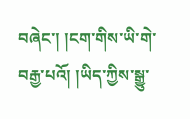བཞེང་། །ངག་གིས་ཡི་གེ་བརྒྱ་པའོ། །ཡིད་ཀྱིས་སྒྱུ་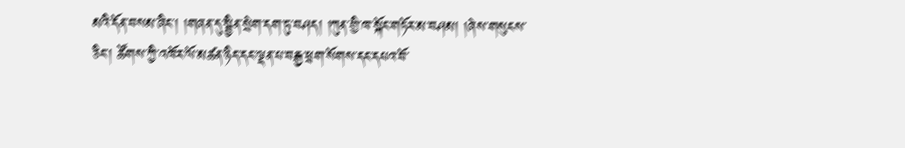མའི་དོན་བསམ་ཞིང་། །གཞན་དུ་སྦྱིན་སྲེག་དག་ཏུ་བཤད། །ཀུན་གྱི་ཁ་སྐོང་གཏོར་མ་བཤམ། །ཞེས་གསུངས་ཅིང་། ཚོགས་ཀྱི་འཁོར་ལོ་མཚན་ཉིད་དང་ལྡན་པ་བརྒྱ་ཕྲག་སོགས་དང་དཔའ་བོ་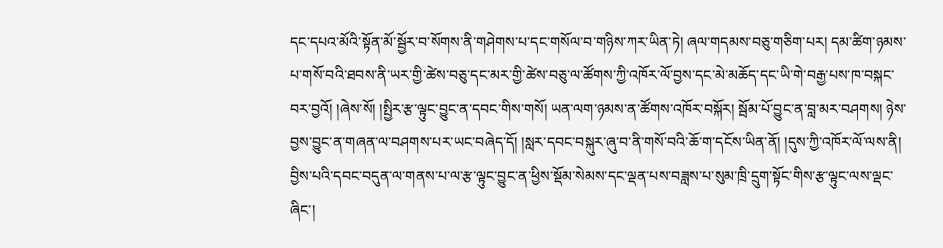དང་དཔའ་མོའི་སྟོན་མོ་སྦྱོར་བ་སོགས་ནི་གཤེགས་པ་དང་གསོལ་བ་གཉིས་ཀར་ཡིན་ཏེ། ཞལ་གདམས་བཅུ་གཅིག་པར། དམ་ཚིག་ཉམས་པ་གསོ་བའི་ཐབས་ནི་ཡར་གྱི་ཚེས་བཅུ་དང་མར་གྱི་ཚེས་བཅུ་ལ་ཚོགས་ཀྱི་འཁོར་ལོ་བྱས་དང་མེ་མཆོད་དང་ཡི་གེ་བརྒྱ་པས་ཁ་བསྐང་བར་བྱའོ། །ཞེས་སོ། །སྤྱིར་རྩ་ལྟུང་བྱུང་ན་དབང་གིས་གསོ། ཡན་ལག་ཉམས་ན་ཚོགས་འཁོར་བསྐོར། སྦོམ་པོ་བྱུང་ན་བླ་མར་བཤགས། ཉེས་བྱས་བྱུང་ན་གཞན་ལ་བཤགས་པར་ཡང་བཞེད་དོ། །སླར་དབང་བསྐུར་ཞུ་བ་ནི་གསོ་བའི་ཆོ་ག་དངོས་ཡིན་ནོ། །དུས་ཀྱི་འཁོར་ལོ་ལས་ནི། བྱིས་པའི་དབང་བདུན་ལ་གནས་པ་ལ་རྩ་ལྟུང་བྱུང་ན་ཕྱིས་སྡོམ་སེམས་དང་ལྡན་པས་བཟླས་པ་སུམ་ཁྲི་དྲུག་སྟོང་གིས་རྩ་ལྟུང་ལས་ལྡང་ཞིང་།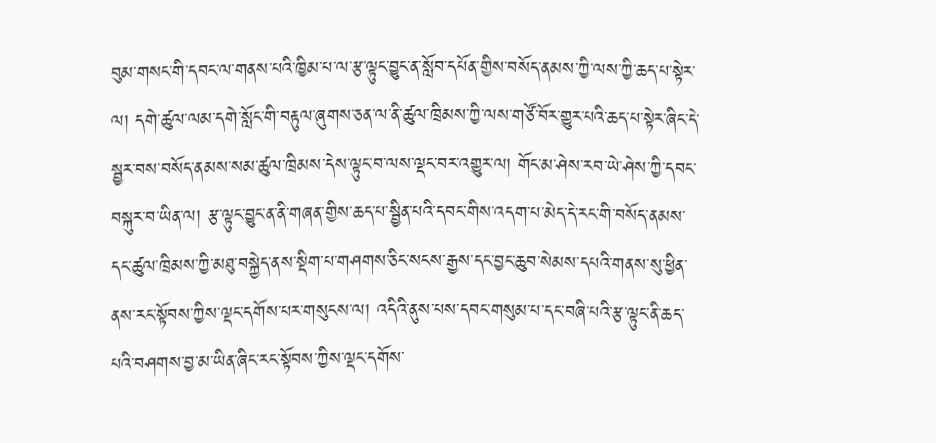བུམ་གསང་གི་དབང་ལ་གནས་པའི་ཁྱིམ་པ་ལ་རྩ་ལྟུང་བྱུང་ན་སློབ་དཔོན་གྱིས་བསོད་ནམས་ཀྱི་ལས་ཀྱི་ཆད་པ་སྟེར་ལ། དགེ་ཚུལ་ལམ་དགེ་སློང་གི་བརྟུལ་ཞུགས་ཅན་ལ་ནི་ཚུལ་ཁྲིམས་ཀྱི་ལས་གཙོ་བོར་གྱུར་པའི་ཆད་པ་སྟེར་ཞིང་དེ་སྦྱར་བས་བསོད་ནམས་སམ་ཚུལ་ཁྲིམས་དེས་ལྟུང་བ་ལས་ལྡང་བར་འགྱུར་ལ། གོང་མ་ཤེས་རབ་ཡེ་ཤེས་ཀྱི་དབང་བསྐུར་བ་ཡིན་ལ། རྩ་ལྟུང་བྱུང་ན་ནི་གཞན་གྱིས་ཆད་པ་སྦྱིན་པའི་དབང་གིས་འདག་པ་མེད་དེ་རང་གི་བསོད་ནམས་དང་ཚུལ་ཁྲིམས་ཀྱི་མཐུ་བསྐྱེད་ནས་སྡིག་པ་གཤགས་ཅིང་སངས་རྒྱས་དང་བྱང་ཆུབ་སེམས་དཔའི་གནས་སུ་ཕྱིན་ནས་རང་སྟོབས་ཀྱིས་ལྡང་དགོས་པར་གསུངས་ལ། འདིའི་ནུས་པས་དབང་གསུམ་པ་དང་བཞི་པའི་རྩ་ལྟུང་ནི་ཆད་པའི་བཤགས་བྱ་མ་ཡིན་ཞིང་རང་སྟོབས་ཀྱིས་ལྡང་དགོས་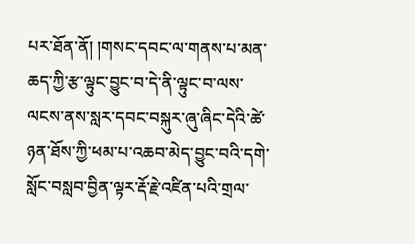པར་ཐོན་ནོ། །གསང་དབང་ལ་གནས་པ་མན་ཆད་ཀྱི་རྩ་ལྟུང་བྱུང་བ་དེ་ནི་ལྟུང་བ་ལས་ལངས་ནས་སླར་དབང་བསྐུར་ཞུ་ཞིང་དེའི་ཚེ་ཉན་ཐོས་ཀྱི་ཕམ་པ་འཆབ་མེད་བྱུང་བའི་དགེ་སློང་བསླབ་བྱིན་ལྟར་རྡོ་རྗེ་འཛིན་པའི་གྲལ་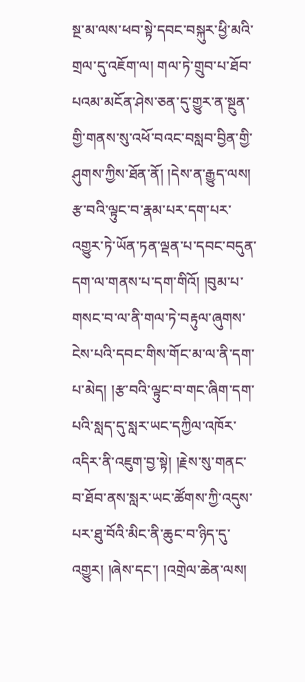སྔ་མ་ལས་ཕབ་སྟེ་དབང་བསྐུར་ཕྱི་མའི་གྲལ་དུ་འཇོག་ལ། གལ་ཏེ་གྲུབ་པ་ཐོབ་པའམ་མངོན་ཤེས་ཅན་དུ་གྱུར་ན་སྔུན་གྱི་གནས་སུ་འཕོ་བའང་བསླབ་བྱིན་གྱི་ཤུགས་ཀྱིས་ཐོན་ནོ། །དེས་ན་རྒྱུད་ལས། རྩ་བའི་ལྟུང་བ་རྣམ་པར་དག་པར་འགྱུར་ཏེ་ཡོན་ཏན་ལྡན་པ་དབང་བདུན་དག་ལ་གནས་པ་དག་གིའོ། །བུམ་པ་གསང་བ་ལ་ནི་གལ་ཏེ་བརྟུལ་ཞུགས་ངེས་པའི་དབང་གིས་གོང་མ་ལ་ནི་དག་པ་མེད། །རྩ་བའི་ལྟུང་བ་གང་ཞིག་དག་པའི་སླད་དུ་སླར་ཡང་དཀྱིལ་འཁོར་འདིར་ནི་འཇུག་བྱ་སྟེ། །རྗེས་སུ་གནང་བ་ཐོབ་ནས་སླར་ཡང་ཚོགས་ཀྱི་འདུས་པར་ཐུ་བོའི་མིང་ནི་ཆུང་བ་ཉིད་དུ་འགྱུར། །ཞེས་དང་། །འགྲེལ་ཆེན་ལས།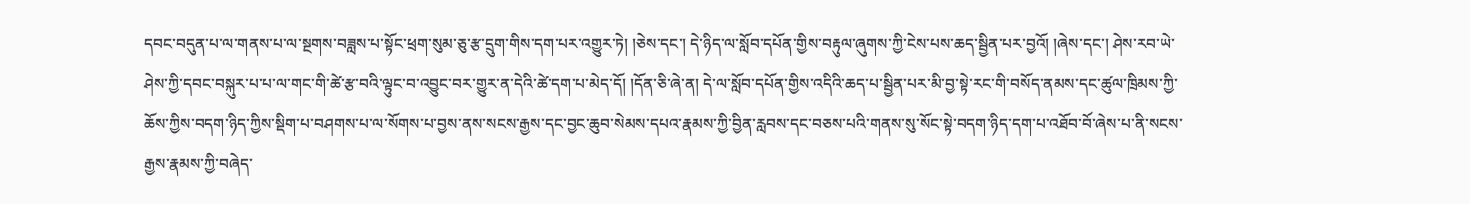དབང་བདུན་པ་ལ་གནས་པ་ལ་སྔགས་བཟླས་པ་སྟོང་ཕྲག་སུམ་ཅུ་རྩ་དྲུག་གིས་དག་པར་འགྱུར་ཏེ། །ཅེས་དང་། དེ་ཉིད་ལ་སློབ་དཔོན་གྱིས་བརྟུལ་ཞུགས་ཀྱི་ངེས་པས་ཆད་སྦྱིན་པར་བྱའོ། །ཞེས་དང་། ཤེས་རབ་ཡེ་ཤེས་ཀྱི་དབང་བསྐུར་པ་པ་ལ་གང་གི་ཚེ་རྩ་བའི་ལྟུང་བ་འབྱུང་བར་གྱུར་ན་དེའི་ཚེ་དག་པ་མེད་དོ། །དོན་ཅི་ཞེ་ན། དེ་ལ་སློབ་དཔོན་གྱིས་འདིའི་ཆད་པ་སྦྱིན་པར་མི་བྱ་སྟེ་རང་གི་བསོད་ནམས་དང་ཚུལ་ཁྲིམས་ཀྱི་ཆོས་ཀྱིས་བདག་ཉིད་ཀྱིས་སྡིག་པ་བཤགས་པ་ལ་སོགས་པ་བྱས་ནས་སངས་རྒྱས་དང་བྱང་ཆུབ་སེམས་དཔའ་རྣམས་ཀྱི་བྱིན་རླབས་དང་བཅས་པའི་གནས་སུ་སོང་སྟེ་བདག་ཉིད་དག་པ་འཐོབ་བོ་ཞེས་པ་ནི་སངས་རྒྱས་རྣམས་ཀྱི་བཞེད་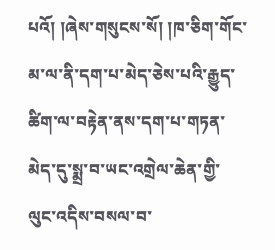པའོ། །ཞེས་གསུངས་སོ། །ཁ་ཅིག་གོང་མ་ལ་ནི་དག་པ་མེད་ཅེས་པའི་རྒྱུད་ཚིག་ལ་བརྟེན་ནས་དག་པ་གཏན་མེད་དུ་སྨྲ་བ་ཡང་འགྲེལ་ཆེན་གྱི་ལུང་འདིས་བསལ་བ་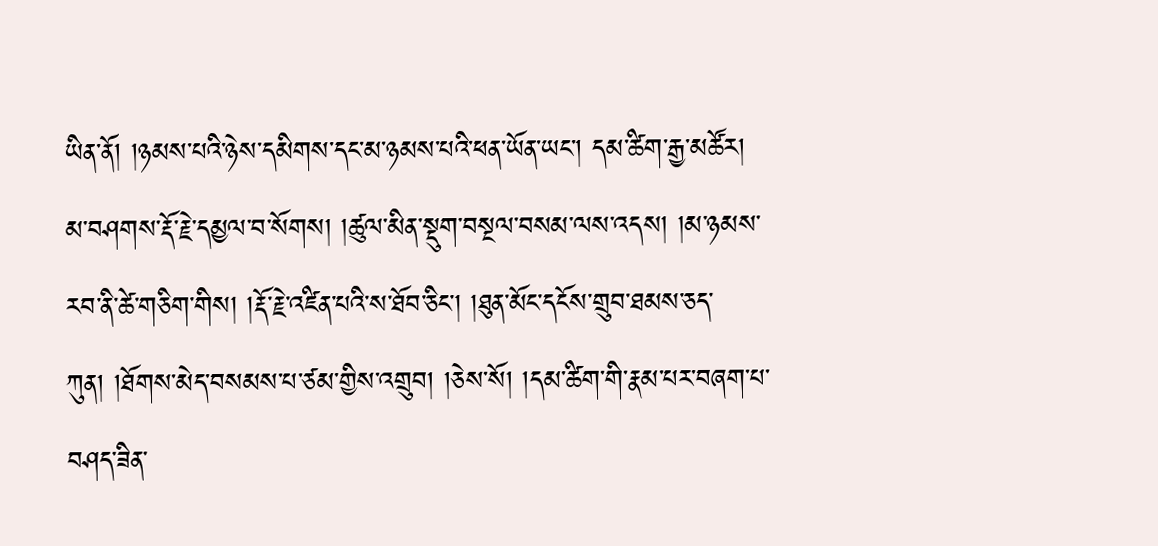ཡིན་ནོ། །ཉམས་པའི་ཉེས་དམིགས་དང་མ་ཉམས་པའི་ཕན་ཡོན་ཡང་། དམ་ཚིག་རྒྱ་མཚོར། མ་བཤགས་རྡོ་རྗེ་དམྱལ་བ་སོགས། །ཚུལ་མིན་སྡུག་བསྔལ་བསམ་ལས་འདས། །མ་ཉམས་རབ་ནི་ཚེ་གཅིག་གིས། །རྡོ་རྗེ་འཛིན་པའི་ས་ཐོབ་ཅིང་། །ཐུན་མོང་དངོས་གྲུབ་ཐམས་ཅད་ཀུན། །ཐོགས་མེད་བསམས་པ་ཙམ་གྱིས་འགྲུབ། །ཅེས་སོ། །དམ་ཚིག་གི་རྣམ་པར་བཞག་པ་བཤད་ཟིན་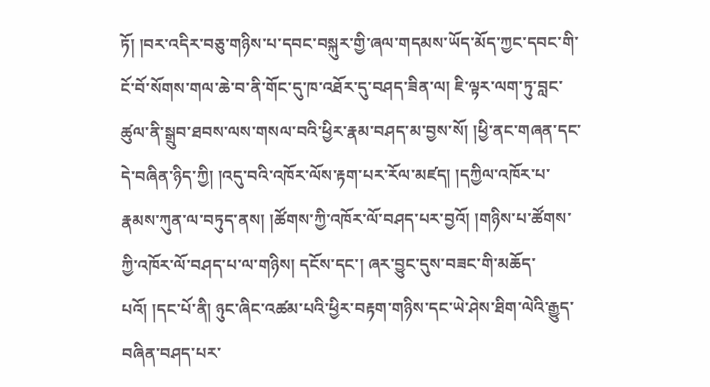ཏོ། །བར་འདིར་བཅུ་གཉིས་པ་དབང་བསྐུར་གྱི་ཞལ་གདམས་ཡོད་མོད་ཀྱང་དབང་གི་ངོ་བོ་སོགས་གལ་ཆེ་བ་ནི་གོང་དུ་ཁ་འཐོར་དུ་བཤད་ཟིན་ལ། ཇི་ལྟར་ལག་ཏུ་བླང་ཚུལ་ནི་སྒྲུབ་ཐབས་ལས་གསལ་བའི་ཕྱིར་རྣམ་བཤད་མ་བྱས་སོ། །ཕྱི་ནང་གཞན་དང་དེ་བཞིན་ཉིད་ཀྱི། །འདུ་བའི་འཁོར་ལོས་རྟག་པར་རོལ་མཛད། །དཀྱིལ་འཁོར་པ་རྣམས་ཀུན་ལ་བཏུད་ནས། །ཚོགས་ཀྱི་འཁོར་ལོ་བཤད་པར་བྱའོ། །གཉིས་པ་ཚོགས་ཀྱི་འཁོར་ལོ་བཤད་པ་ལ་གཉིས། དངོས་དང་། ཞར་བྱུང་དུས་བཟང་གི་མཆོད་པའོ། །དང་པོ་ནི། ཉུང་ཞིང་འཚམ་པའི་ཕྱིར་བརྟག་གཉིས་དང་ཡེ་ཤེས་ཐིག་ལེའི་རྒྱུད་བཞིན་བཤད་པར་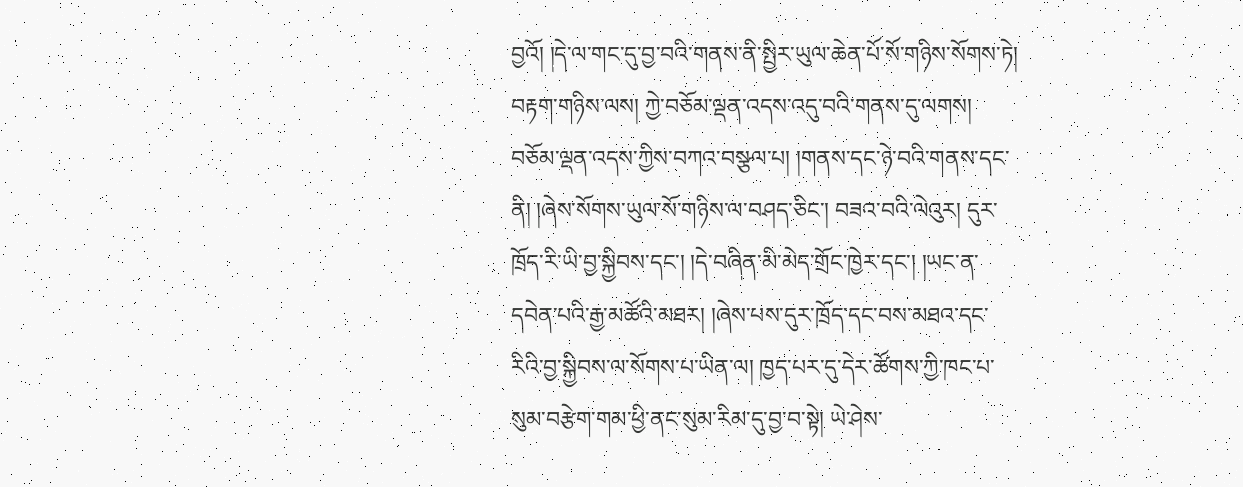བྱའོ། །དེ་ལ་གང་དུ་བྱ་བའི་གནས་ནི་སྤྱིར་ཡུལ་ཆེན་པོ་སོ་གཉིས་སོགས་ཏེ། བརྟག་གཉིས་ལས། ཀྱེ་བཅོམ་ལྡན་འདས་འདུ་བའི་གནས་དུ་ལགས། བཅོམ་ལྡན་འདས་ཀྱིས་བཀའ་བསྩལ་པ། །གནས་དང་ཉེ་བའི་གནས་དང་ནི། །ཞེས་སོགས་ཡུལ་སོ་གཉིས་ལ་བཤད་ཅིང་། བཟའ་བའི་ལེའུར། དུར་ཁྲོད་རི་ཡི་བྱ་སྐྱིབས་དང་། །དེ་བཞིན་མི་མེད་གྲོང་ཁྱེར་དང་། །ཡང་ན་དབེན་པའི་རྒྱ་མཚོའི་མཐར། །ཞེས་པས་དུར་ཁྲོད་དང་བས་མཐའ་དང་རིའི་བྱ་སྐྱིབས་ལ་སོགས་པ་ཡིན་ལ། ཁྱད་པར་དུ་དེར་ཚོགས་ཀྱི་ཁང་པ་སུམ་བརྩེག་གམ་ཕྱི་ནང་སུམ་རིམ་དུ་བྱ་བ་སྟེ། ཡེ་ཤེས་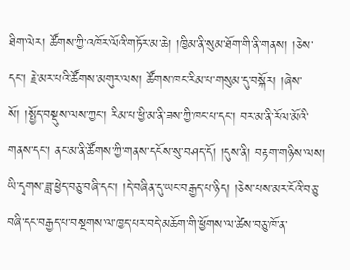ཐིག་ལེར། ཚོགས་ཀྱི་འཁོར་ལོའི་གཏོར་མ་ཆེ། །ཁྱིམ་ནི་སུམ་ཐོག་གི་ནི་གནས། །ཅེས་དང་། རྗེ་མར་པའི་ཚོགས་མགུར་ལས། ཚོགས་ཁང་རིམ་པ་གསུམ་དུ་བསྐོར། །ཞེས་སོ། །སྤྱོད་བསྡུས་ལས་ཀྱང་། རིམ་པ་ཕྱི་མ་ནི་ཟས་ཀྱི་ཁང་པ་དང་། བར་མ་ནི་རོལ་མོའི་གནས་དང་། ནང་མ་ནི་ཚོགས་ཀྱི་གནས་དངོས་སུ་བཤད་དོ། །དུས་ནི། བརྟག་གཉིས་ལས། ཡི་དྭགས་ཟླ་ཕྱེད་བཅུ་བཞི་དང་། །དེ་བཞིན་དུ་ཡང་བརྒྱད་པ་ཉིད། །ཅེས་པས་མར་ངོའི་བཅུ་བཞི་དང་བརྒྱད་པ་བསྔགས་ལ་ཁྱད་པར་བདེ་མཆོག་གི་ཕྱོགས་ལ་ཚེས་བཅུ་ཁོ་ན་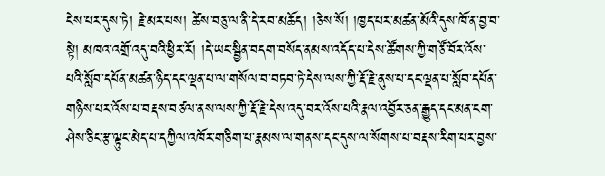ངེས་པར་དུས་ཏེ། རྗེ་མར་པས། ཚེས་བཅུ་ལ་ནི་དེ་རབ་མཆོད། །ཅེས་སོ། །ཁྱད་པར་མཚན་མོའི་དུས་ཁོ་ན་བྱ་བ་སྟེ། མཁའ་འགྲོ་འདུ་བའི་ཕྱིར་རོ། །དེ་ཡང་སྦྱིན་བདག་བསོད་ནམས་འདོད་པ་དེས་ཚོགས་ཀྱི་གཙོ་བོར་འོས་པའི་སློབ་དཔོན་མཚན་ཉིད་དང་ལྡན་པ་ལ་གསོལ་བ་བཏབ་ཏེ་དེས་ལས་ཀྱི་རྡོ་རྗེ་ནུས་པ་དང་ལྡན་པ་སློབ་དཔོན་གཉིས་པར་འོས་པ་བརྡས་བཙལ་ནས་ལས་ཀྱི་རྡོ་རྗེ་དེས་འདུ་བར་འོས་པའི་རྣལ་འབྱོར་ཅན་རྒྱུད་དང་མན་ངག་ཤེས་ཅིང་རྩ་ལྟུང་མེད་པ་དཀྱིལ་འཁོར་གཅིག་པ་རྣམས་ལ་གནས་དང་དུས་ལ་སོགས་པ་བརྡས་རིག་པར་བྱས་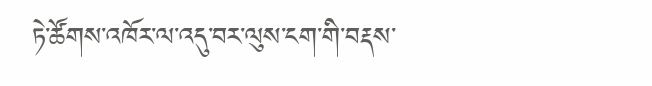ཏེ་ཚོགས་འཁོར་ལ་འདུ་བར་ལུས་ངག་གི་བརྡས་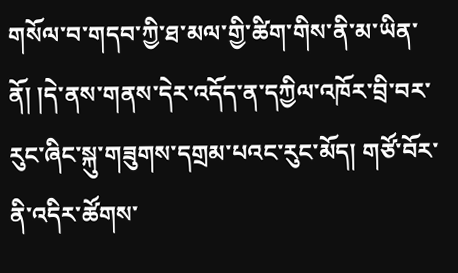གསོལ་བ་གདབ་ཀྱི་ཐ་མལ་གྱི་ཚིག་གིས་ནི་མ་ཡིན་ནོ། །དེ་ནས་གནས་དེར་འདོད་ན་དཀྱིལ་འཁོར་བྲི་བར་རུང་ཞིང་སྐུ་གཟུགས་དགྲམ་པའང་རུང་མོད། གཙོ་བོར་ནི་འདིར་ཚོགས་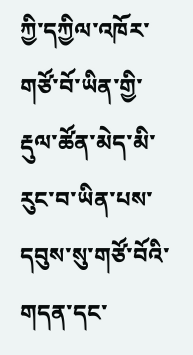ཀྱི་དཀྱིལ་འཁོར་གཙོ་བོ་ཡིན་གྱི་རྡུལ་ཚོན་མེད་མི་རུང་བ་ཡིན་པས་དབུས་སུ་གཙོ་བོའི་གདན་དང་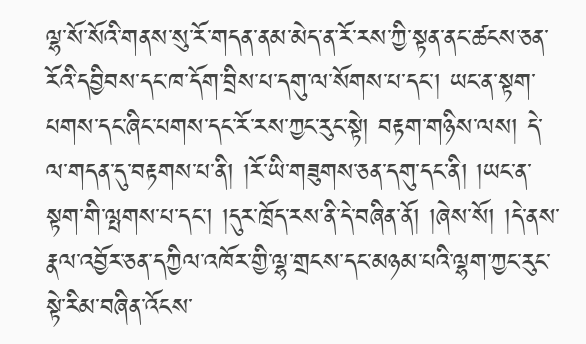ལྷ་སོ་སོའི་གནས་སུ་རོ་གདན་ནམ་མེད་ན་རོ་རས་ཀྱི་སྟན་ནང་ཚངས་ཅན་རོའི་དབྱིབས་དང་ཁ་དོག་བྲིས་པ་དགུ་ལ་སོགས་པ་དང་། ཡང་ན་སྟག་པགས་དང་ཞིང་པགས་དང་རོ་རས་ཀྱང་རུང་སྟེ། བརྟག་གཉིས་ལས། དེ་ལ་གདན་དུ་བརྟགས་པ་ནི། །རོ་ཡི་གཟུགས་ཅན་དགུ་དང་ནི། །ཡང་ན་སྟག་གི་ལྤགས་པ་དང་། །དུར་ཁྲོད་རས་ནི་དེ་བཞིན་ནོ། །ཞེས་སོ། །དེ་ནས་རྣལ་འབྱོར་ཅན་དཀྱིལ་འཁོར་གྱི་ལྷ་གྲངས་དང་མཉམ་པའི་ལྷག་ཀྱང་རུང་སྟེ་རིམ་བཞིན་འོངས་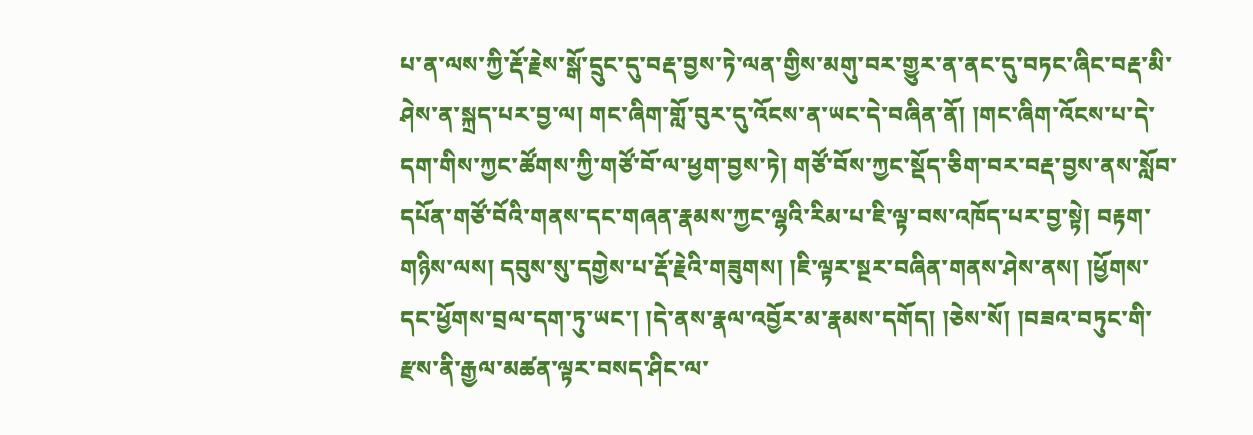པ་ན་ལས་ཀྱི་རྡོ་རྗེས་སྒོ་དྲུང་དུ་བརྡ་བྱས་ཏེ་ལན་གྱིས་མགུ་བར་གྱུར་ན་ནང་དུ་བཏང་ཞིང་བརྡ་མི་ཤེས་ན་སྐྲད་པར་བྱ་ལ། གང་ཞིག་གློ་བུར་དུ་འོངས་ན་ཡང་དེ་བཞིན་ནོ། །གང་ཞིག་འོངས་པ་དེ་དག་གིས་ཀྱང་ཚོགས་ཀྱི་གཙོ་བོ་ལ་ཕྱག་བྱས་ཏེ། གཙོ་བོས་ཀྱང་སྡོད་ཅིག་བར་བརྡ་བྱས་ནས་སློབ་དཔོན་གཙོ་བོའི་གནས་དང་གཞན་རྣམས་ཀྱང་ལྷའི་རིམ་པ་ཇི་ལྟ་བས་འཁོད་པར་བྱ་སྟེ། བརྟག་གཉིས་ལས། དབུས་སུ་དགྱེས་པ་རྡོ་རྗེའི་གཟུགས། །ཇི་ལྟར་སྔར་བཞིན་གནས་ཤེས་ནས། །ཕྱོགས་དང་ཕྱོགས་བྲལ་དག་ཏུ་ཡང་། །དེ་ནས་རྣལ་འབྱོར་མ་རྣམས་དགོད། །ཅེས་སོ། །བཟའ་བཏུང་གི་རྫས་ནི་རྒྱལ་མཚན་ལྟར་བསད་ཤིང་ལ་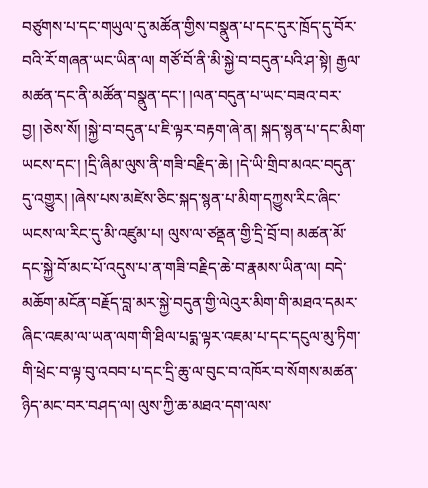བཙུགས་པ་དང་གཡུལ་དུ་མཚོན་གྱིས་བསྣུན་པ་དང་དུར་ཁྲོད་དུ་བོར་བའི་རོ་གཞན་ཡང་ཡིན་ལ། གཙོ་བོ་ནི་མི་སྐྱེ་བ་བདུན་པའི་ཤ་སྟེ། རྒྱལ་མཚན་དང་ནི་མཚོན་བསྣུན་དང་། །ལན་བདུན་པ་ཡང་བཟའ་བར་བྱ། །ཅེས་སོ། །སྐྱེ་བ་བདུན་པ་ཇི་ལྟར་བརྟག་ཞེ་ན། སྐད་སྙན་པ་དང་མིག་ཡངས་དང་། །དྲི་ཞིམ་ལུས་ནི་གཟི་བརྗིད་ཆེ། །དེ་ཡི་གྲིབ་མའང་བདུན་དུ་འགྱུར། །ཞེས་པས་མཛེས་ཅིང་སྐད་སྙན་པ་མིག་དཀྱུས་རིང་ཞིང་ཡངས་ལ་རིང་དུ་མི་འཛུམ་པ། ལུས་ལ་ཙནྡན་གྱི་དྲི་བྲོ་བ། མཚན་མོ་དང་སྐྱེ་བོ་མང་པོ་འདུས་པ་ན་གཟི་བརྗིད་ཆེ་བ་རྣམས་ཡིན་ལ། བདེ་མཆོག་མངོན་བརྗོད་བླ་མར་སྐྱེ་བདུན་གྱི་ལེའུར་མིག་གི་མཐའ་དམར་ཞིང་འཇམ་ལ་ཡན་ལག་གི་ཐིལ་པདྨ་ལྟར་འཇམ་པ་དང་དངུལ་མུ་ཏིག་གི་ཕྲེང་བ་ལྟ་བུ་འབབ་པ་དང་དྲི་ཆུ་ལ་བུང་བ་འཁོར་བ་སོགས་མཚན་ཉིད་མང་བར་བཤད་ལ། ལུས་ཀྱི་ཆ་མཐའ་དག་ལས་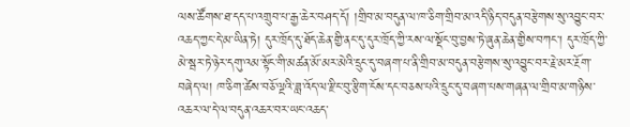ལས་ཚོགས་ཐ་དད་པ་འགྲུབ་པ་རྒྱ་ཆེར་བཤད་དོ། །གྲིབ་མ་བདུན་ལ་ཁ་ཅིག་གྲིབ་མ་འདི་ཉིད་བདུན་བརྩེགས་སུ་འབྱུང་བར་འཆད་ཀྱང་དེ་མ་ཡིན་ཏེ། དུར་ཁྲོད་དུ་ཐོད་ཆེན་གྱི་ནང་དུ་དུར་ཁྲོད་ཀྱི་རས་ལ་སྡོང་བུ་བྱས་ཏེ་ཞུན་ཆེན་གྱིས་བཀང་། དུར་ཁྲོད་ཀྱི་མེ་སྦར་ཏེ་ཉེར་དགུ་འམ་སྟོང་གི་མཚན་མོ་མར་མེའི་དྲུང་དུ་བཞག་པ་ནི་གྲིབ་མ་བདུན་བརྩེགས་སུ་འབྱུང་བར་རྗེ་མར་རྔོག་བཞེད་ལ། ཁ་ཅིག་ཚེས་བཅོ་ལྔའི་ཟླ་འོད་ལ་རྫིང་བུ་རྩིག་ངོས་དང་བཅས་པའི་དྲུང་དུ་བཞག་པས་གཞན་ལ་གྲིབ་མ་གཉིས་འཆར་ལ་དེ་ལ་བདུན་འཆར་བར་ཡང་འཆད་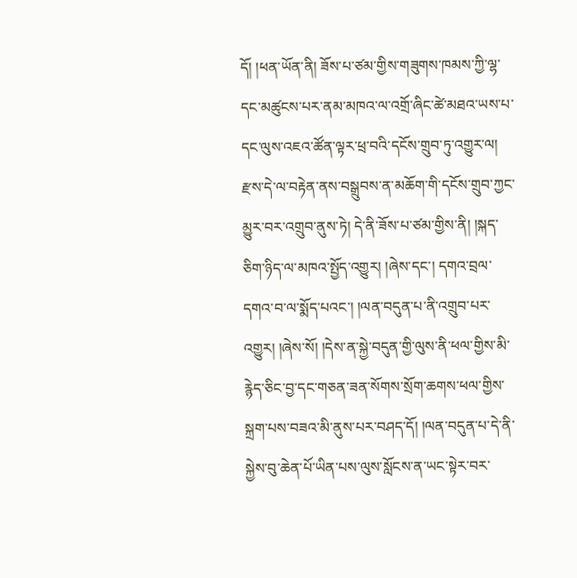དོ། །ཕན་ཡོན་ནི། ཟོས་པ་ཙམ་གྱིས་གཟུགས་ཁམས་ཀྱི་ལྷ་དང་མཚུངས་པར་ནམ་མཁའ་ལ་འགྲོ་ཞིང་ཚེ་མཐའ་ཡས་པ་དང་ལུས་འཇའ་ཚོན་ལྟར་ཕྲ་བའི་དངོས་གྲུབ་ཏུ་འགྱུར་ལ། རྫས་དེ་ལ་བརྟེན་ནས་བསྒྲུབས་ན་མཆོག་གི་དངོས་གྲུབ་ཀྱང་མྱུར་བར་འགྲུབ་ནུས་ཏེ། དེ་ནི་ཟོས་པ་ཙམ་གྱིས་ནི། །སྐད་ཅིག་ཉིད་ལ་མཁའ་སྤྱོད་འགྱུར། །ཞེས་དང་། དགའ་བྲལ་དགའ་བ་ལ་སྨོད་པའང་། །ལན་བདུན་པ་ནི་འགྲུབ་པར་འགྱུར། །ཞེས་སོ། །དེས་ན་སྐྱེ་བདུན་གྱི་ལུས་ནི་ཕལ་གྱིས་མི་རྙེད་ཅིང་བྱ་དང་གཅན་ཟན་སོགས་སྲོག་ཆགས་ཕལ་གྱིས་སྐྲག་པས་བཟའ་མི་ནུས་པར་བཤད་དོ། །ལན་བདུན་པ་དེ་ནི་སྐྱེས་བུ་ཆེན་པོ་ཡིན་པས་ལུས་སློངས་ན་ཡང་སྟེར་བར་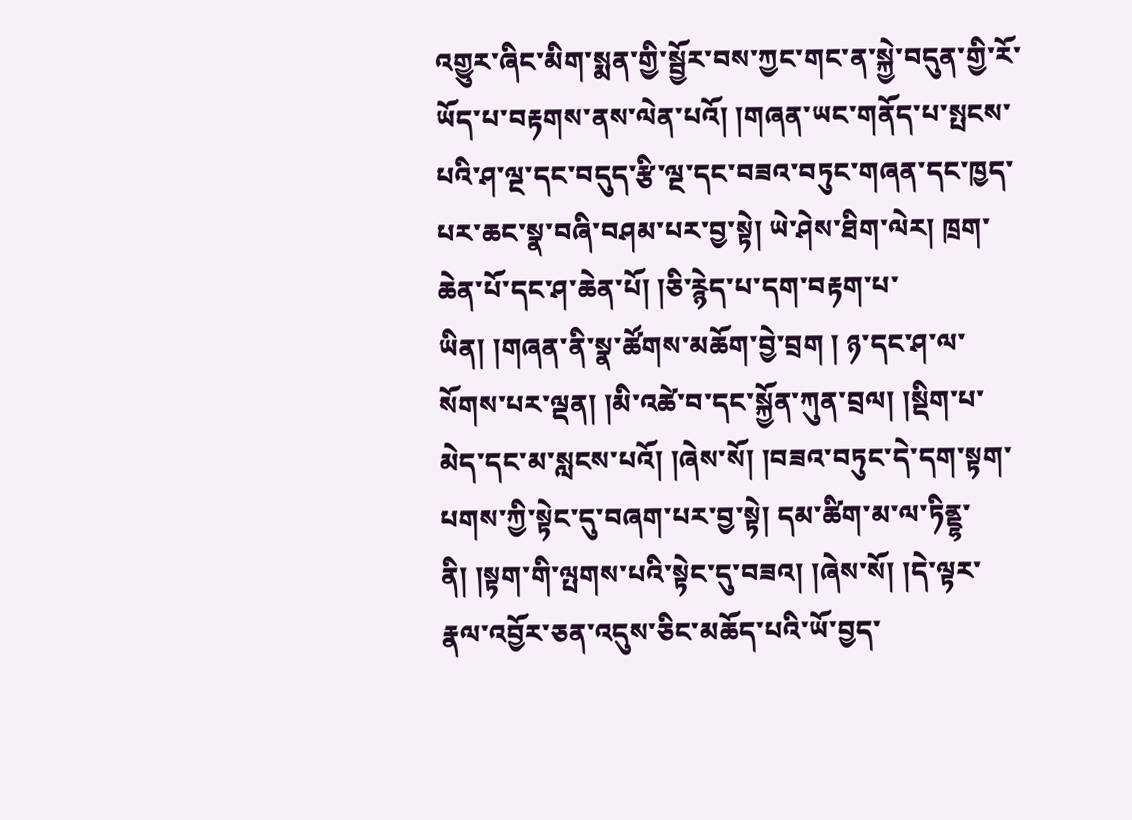འགྱུར་ཞིང་མིག་སྨན་གྱི་སྦྱོར་བས་ཀྱང་གང་ན་སྐྱེ་བདུན་གྱི་རོ་ཡོད་པ་བརྟགས་ནས་ལེན་པའོ། །གཞན་ཡང་གནོད་པ་སྤངས་པའི་ཤ་ལྔ་དང་བདུད་རྩི་ལྔ་དང་བཟའ་བཏུང་གཞན་དང་ཁྱད་པར་ཆང་སྣ་བཞི་བཤམ་པར་བྱ་སྟེ། ཡེ་ཤེས་ཐིག་ལེར། ཁྲག་ཆེན་པོ་དང་ཤ་ཆེན་པོ། །ཅི་རྙེད་པ་དག་བརྟག་པ་ཡིན། །གཞན་ནི་སྣ་ཚོགས་མཆོག་བྱེ་བྲག ། ཉ་དང་ཤ་ལ་སོགས་པར་ལྡན། །མི་འཚེ་བ་དང་སྐྱོན་ཀུན་བྲལ། །སྡིག་པ་མེད་དང་མ་སླངས་པའོ། །ཞེས་སོ། །བཟའ་བཏུང་དེ་དག་སྟག་པགས་ཀྱི་སྟེང་དུ་བཞག་པར་བྱ་སྟེ། དམ་ཚིག་མ་ལ་ཏིནྡྷ་ནི། །སྟག་གི་ལྤགས་པའི་སྟེང་དུ་བཟའ། །ཞེས་སོ། །དེ་ལྟར་རྣལ་འབྱོར་ཅན་འདུས་ཅིང་མཆོད་པའི་ཡོ་བྱད་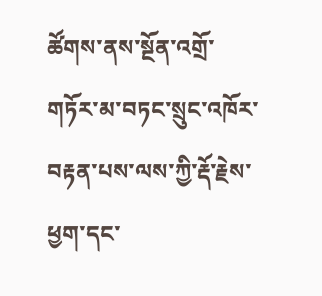ཚོགས་ནས་སྔོན་འགྲོ་གཏོར་མ་བཏང་སྲུང་འཁོར་བརྟན་པས་ལས་ཀྱི་རྡོ་རྗེས་ཕྱག་དང་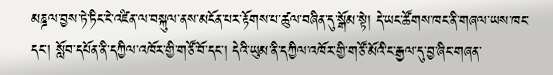མཎྜལ་བྱས་ཏེ་ཏིང་ངེ་འཛིན་ལ་བསྐུལ་ནས་མངོན་པར་རྟོགས་པ་ཚུལ་བཞིན་དུ་སྒོམ་སྟེ། དེ་ཡང་ཚོགས་ཁང་ནི་གཞལ་ཡས་ཁང་དང་། སློབ་དཔོན་ནི་དཀྱིལ་འཁོར་གྱི་གཙོ་བོ་དང་། དེའི་ཡུམ་ནི་དཀྱིལ་འཁོར་གྱི་གཙོ་མོའི་ང་རྒྱལ་དུ་བྱ་ཞིང་གཞན་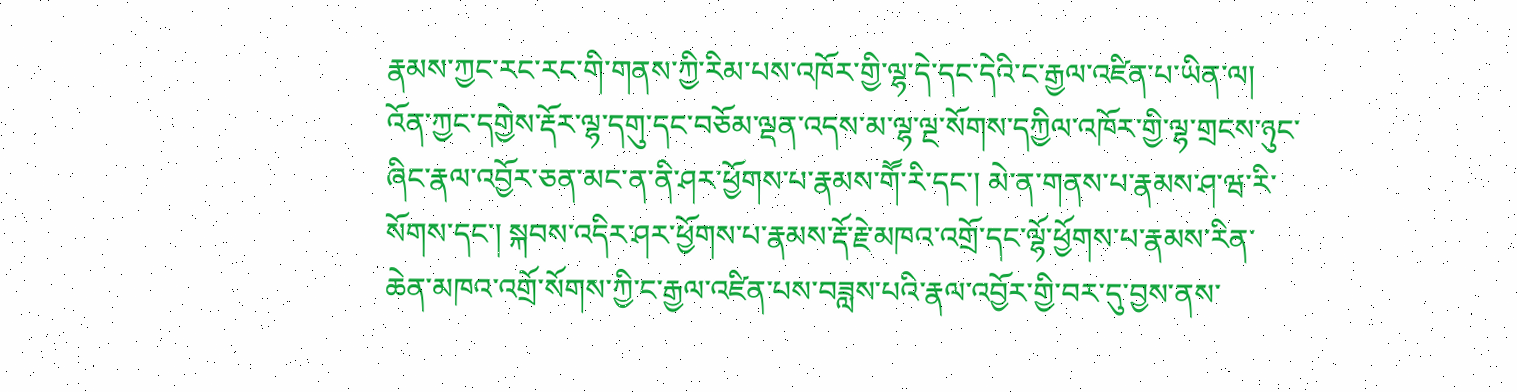རྣམས་ཀྱང་རང་རང་གི་གནས་ཀྱི་རིམ་པས་འཁོར་གྱི་ལྷ་དེ་དང་དེའི་ང་རྒྱལ་འཛིན་པ་ཡིན་ལ། འོན་ཀྱང་དགྱེས་རྡོར་ལྷ་དགུ་དང་བཅོམ་ལྡན་འདས་མ་ལྷ་ལྔ་སོགས་དཀྱིལ་འཁོར་གྱི་ལྷ་གྲངས་ཉུང་ཞིང་རྣལ་འབྱོར་ཅན་མང་ན་ནི་ཤར་ཕྱོགས་པ་རྣམས་གཽ་རི་དང་། མེ་ན་གནས་པ་རྣམས་ཤ་ཝ་རི་སོགས་དང་། སྐབས་འདིར་ཤར་ཕྱོགས་པ་རྣམས་རྡོ་རྗེ་མཁའ་འགྲོ་དང་ལྷོ་ཕྱོགས་པ་རྣམས་རིན་ཆེན་མཁའ་འགྲོ་སོགས་ཀྱི་ང་རྒྱལ་འཛིན་པས་བཟླས་པའི་རྣལ་འབྱོར་གྱི་བར་དུ་བྱས་ནས་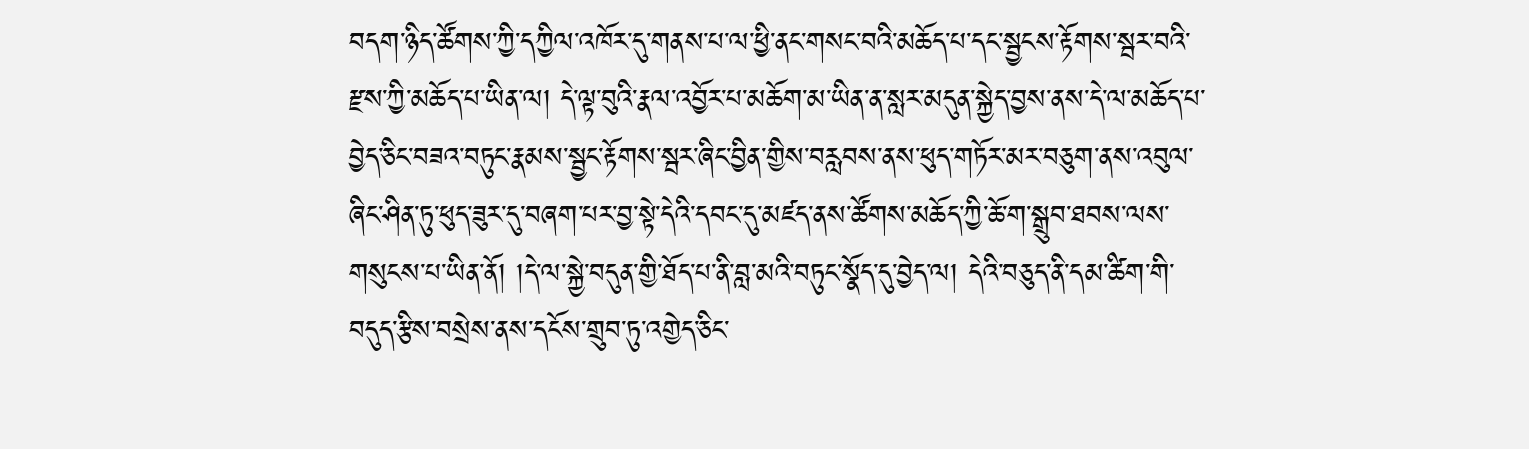བདག་ཉིད་ཚོགས་ཀྱི་དཀྱིལ་འཁོར་དུ་གནས་པ་ལ་ཕྱི་ནང་གསང་བའི་མཆོད་པ་དང་སྦྱངས་རྟོགས་སྦར་བའི་རྫས་ཀྱི་མཆོད་པ་ཡིན་ལ། དེ་ལྟ་བུའི་རྣལ་འབྱོར་པ་མཆོག་མ་ཡིན་ན་སླར་མདུན་སྐྱེད་བྱས་ནས་དེ་ལ་མཆོད་པ་བྱེད་ཅིང་བཟའ་བཏུང་རྣམས་སྦྱང་རྟོགས་སྦར་ཞིང་བྱིན་གྱིས་བརླབས་ནས་ཕུད་གཏོར་མར་བཅུག་ནས་འབུལ་ཞིང་ཤིན་ཏུ་ཕུད་ཟུར་དུ་བཞག་པར་བྱ་སྟེ་དེའི་དབང་དུ་མཛད་ནས་ཚོགས་མཆོད་ཀྱི་ཆོ་ག་སྒྲུབ་ཐབས་ལས་གསུངས་པ་ཡིན་ནོ། །དེ་ལ་སྐྱེ་བདུན་གྱི་ཐོད་པ་ནི་བླ་མའི་བཏུང་སྣོད་དུ་བྱེད་ལ། དེའི་བཅུད་ནི་དམ་ཚིག་གི་བདུད་རྩིས་བསྲེས་ནས་དངོས་གྲུབ་ཏུ་འགྱེད་ཅིང་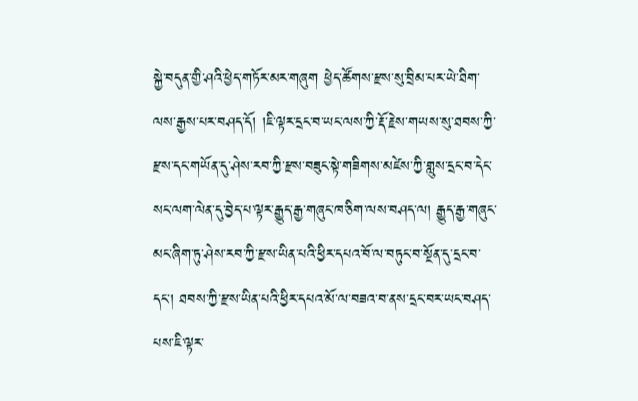སྐྱེ་བདུན་གྱི་ཤའི་ཕྱེད་གཏོར་མར་གཞུག ཕྱེད་ཚོགས་རྫས་སུ་བྲིམ་པར་ཡེ་ཐིག་ལས་རྒྱས་པར་བཤད་དོ། །ཇི་ལྟར་དྲང་བ་ཡང་ལས་ཀྱི་རྡོ་རྗེས་གཡས་སུ་ཐབས་ཀྱི་རྫས་དང་གཡོན་དུ་ཤེས་རབ་ཀྱི་རྫས་བཟུང་སྟེ་གཟིགས་མཛེས་ཀྱི་གླུས་དྲང་བ་དེང་སང་ལག་ལེན་དུ་བྱེད་པ་ལྟར་རྒྱུད་རྒྱ་གཞུང་ཁ་ཅིག་ལས་བཤད་ལ། རྒྱུད་རྒྱ་གཞུང་མང་ཞིག་ཏུ་ཤེས་རབ་ཀྱི་རྫས་ཡིན་པའི་ཕྱིར་དཔའ་བོ་ལ་བཏུང་བ་སྔོན་དུ་དྲང་བ་དང་། ཐབས་ཀྱི་རྫས་ཡིན་པའི་ཕྱིར་དཔའ་མོ་ལ་བཟའ་བ་ནས་དྲང་བར་ཡང་བཤད་པས་ཇི་ལྟར་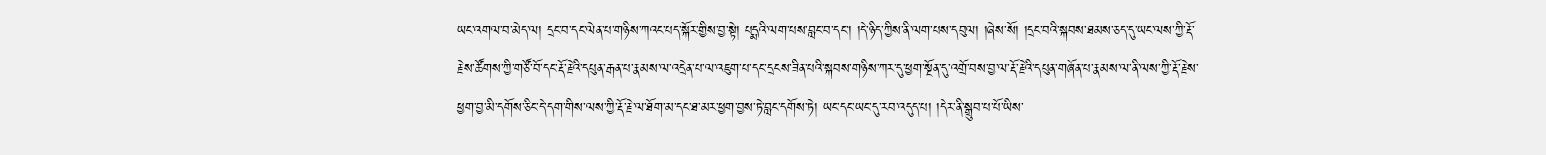ཡང་འགལ་བ་མེད་ལ། དྲང་བ་དང་ལེན་པ་གཉིས་ཀའང་པད་སྐོར་གྱིས་བྱ་སྟེ། པདྨའི་ལག་པས་བླང་བ་དང་། །དེ་ཉིད་ཀྱིས་ནི་ལག་པས་དབུལ། །ཞེས་སོ། །དྲང་བའི་སྐབས་ཐམས་ཅད་དུ་ཡང་ལས་ཀྱི་རྡོ་རྗེས་ཚོགས་ཀྱི་གཙོ་བོ་དང་རྡོ་རྗེའི་དཔུན་རྒན་པ་རྣམས་ལ་འདྲེན་པ་ལ་འཇུག་པ་དང་དྲངས་ཟིན་པའི་སྐབས་གཉིས་ཀར་དུ་ཕྱག་སྔོན་དུ་འགྲོ་བས་བྱ་ལ་རྡོ་རྗེའི་དཔུན་གཞོན་པ་རྣམས་ལ་ནི་ལས་ཀྱི་རྡོ་རྗེས་ཕྱག་བྱ་མི་དགོས་ཅིང་དེ་དག་གིས་ལས་ཀྱི་རྡོ་རྗེ་ལ་ཐོག་མ་དང་ཐ་མར་ཕྱག་བྱས་ཏེ་བླང་དགོས་ཏེ། ཡང་དང་ཡང་དུ་རབ་འདུད་པ། །དེར་ནི་སྒྲུབ་པ་པོ་ཡིས་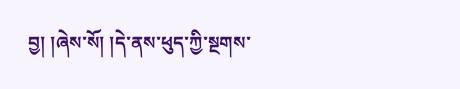བྱ། །ཞེས་སོ། །དེ་ནས་ཕུད་ཀྱི་སྔགས་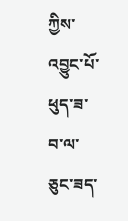ཀྱིས་འབྱུང་པོ་ཕུད་ཟ་བ་ལ་ཅུང་ཟད་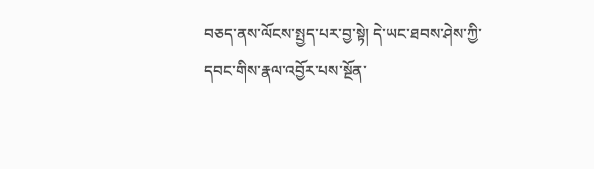བཅད་ནས་ལོངས་སྤྱད་པར་བྱ་སྟེ། དེ་ཡང་ཐབས་ཤེས་ཀྱི་དབང་གིས་རྣལ་འབྱོར་པས་སྔོན་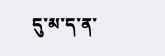དུ་མ་ད་ན་